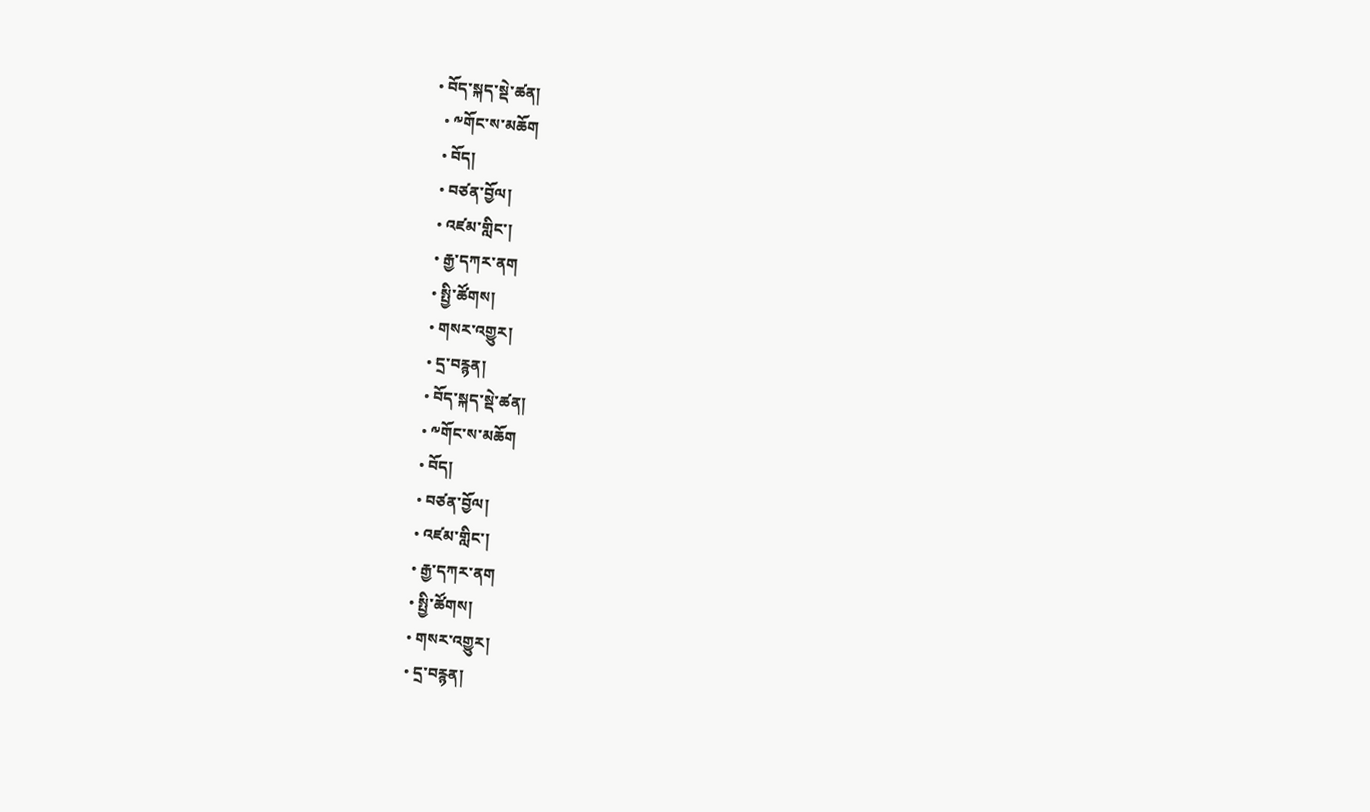• བོད་སྐད་སྡེ་ཚན།
  • ༸གོང་ས་མཆོག
  • བོད།
  • བཙན་བྱོལ།
  • འཛམ་གླིང་།
  • རྒྱ་དཀར་ནག
  • སྤྱི་ཚོགས།
  • གསར་འགྱུར།
  • དྲ་བརྙན།
  • བོད་སྐད་སྡེ་ཚན།
  • ༸གོང་ས་མཆོག
  • བོད།
  • བཙན་བྱོལ།
  • འཛམ་གླིང་།
  • རྒྱ་དཀར་ནག
  • སྤྱི་ཚོགས།
  • གསར་འགྱུར།
  • དྲ་བརྙན།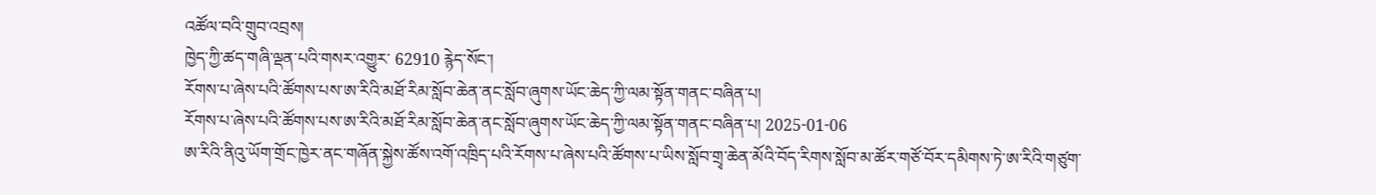འཚོལ་བའི་གྲུབ་འབྲས།
ཁྱེད་ཀྱི་ཚད་གཞི་ལྡན་པའི་གསར་འགྱུར་ 62910 རྙེད་སོང་།
རོགས་པ་ཞེས་པའི་ཚོགས་པས་ཨ་རིའི་མཐོ་རིམ་སློབ་ཆེན་ནང་སློབ་ཞུགས་ཡོང་ཆེད་ཀྱི་ལམ་སྟོན་གནང་བཞིན་པ།
རོགས་པ་ཞེས་པའི་ཚོགས་པས་ཨ་རིའི་མཐོ་རིམ་སློབ་ཆེན་ནང་སློབ་ཞུགས་ཡོང་ཆེད་ཀྱི་ལམ་སྟོན་གནང་བཞིན་པ། 2025-01-06
ཨ་རིའི་ནིའུ་ཡོག་གྲོང་ཁྱེར་ནང་གཞོན་སྐྱེས་ཚོས་འགོ་འཁྲིད་པའི་རོགས་པ་ཞེས་པའི་ཚོགས་པ་ཡིས་སློབ་གྲྭ་ཆེན་མོའི་བོད་རིགས་སློབ་མ་ཚོར་གཙོ་བོར་དམིགས་ཏེ་ཨ་རིའི་གཙུག་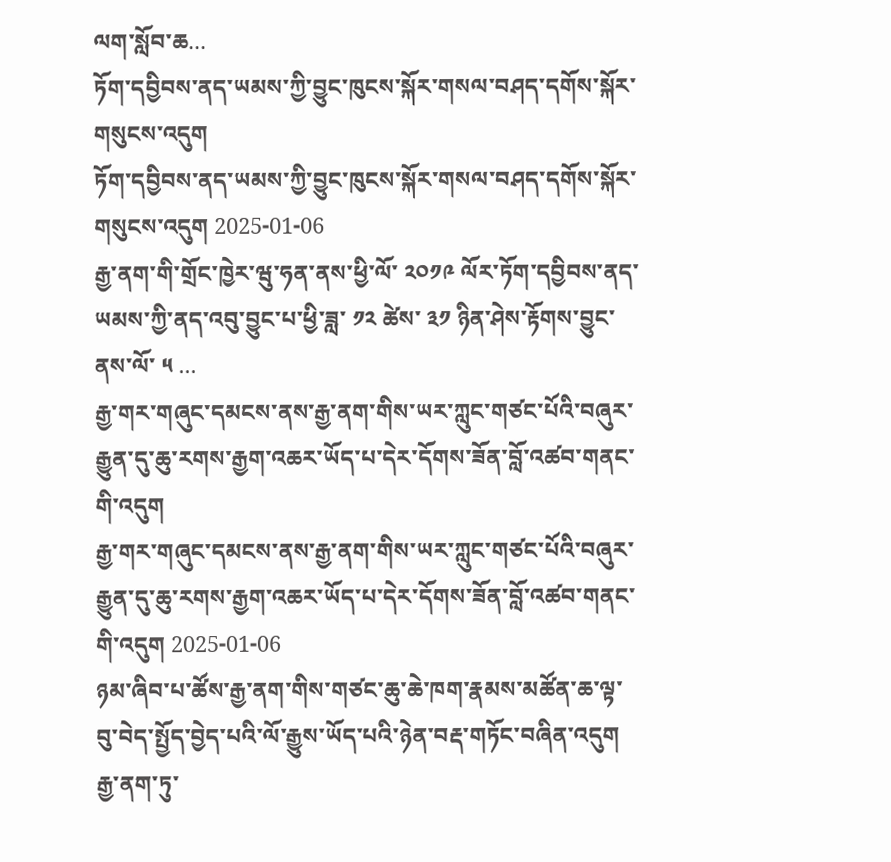ལག་སློབ་ཆ...
ཏོག་དབྱིབས་ནད་ཡམས་ཀྱི་བྱུང་ཁུངས་སྐོར་གསལ་བཤད་དགོས་སྐོར་གསུངས་འདུག
ཏོག་དབྱིབས་ནད་ཡམས་ཀྱི་བྱུང་ཁུངས་སྐོར་གསལ་བཤད་དགོས་སྐོར་གསུངས་འདུག 2025-01-06
རྒྱ་ནག་གི་གྲོང་ཁྱེར་ཝུ་ཧན་ནས་ཕྱི་ལོ་ ༢༠༡༩ ལོར་ཏོག་དབྱིབས་ནད་ཡམས་ཀྱི་ནད་འབུ་བྱུང་པ་ཕྱི་ཟླ་ ༡༢ ཚེས་ ༣༡ ཉིན་ཤེས་རྟོགས་བྱུང་ནས་ལོ་ ༥ ...
རྒྱ་གར་གཞུང་དམངས་ནས་རྒྱ་ནག་གིས་ཡར་ཀླུང་གཙང་པོའི་བཞུར་རྒྱུན་དུ་ཆུ་རགས་རྒྱག་འཆར་ཡོད་པ་དེར་དོགས་ཟོན་བློ་འཚབ་གནང་གི་འདུག
རྒྱ་གར་གཞུང་དམངས་ནས་རྒྱ་ནག་གིས་ཡར་ཀླུང་གཙང་པོའི་བཞུར་རྒྱུན་དུ་ཆུ་རགས་རྒྱག་འཆར་ཡོད་པ་དེར་དོགས་ཟོན་བློ་འཚབ་གནང་གི་འདུག 2025-01-06
ཉམ་ཞིབ་པ་ཚོས་རྒྱ་ནག་གིས་གཙང་ཆུ་ཆེ་ཁག་རྣམས་མཚོན་ཆ་ལྟ་བུ་བེད་སྤྱོད་བྱེད་པའི་ལོ་རྒྱུས་ཡོད་པའི་ཉེན་བརྡ་གཏོང་བཞིན་འདུག
རྒྱ་ནག་ཏུ་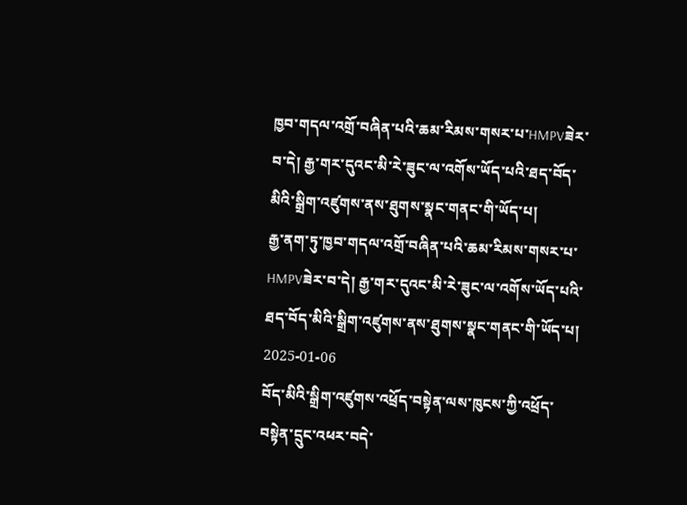ཁྱབ་གདལ་འགྲོ་བཞིན་པའི་ཆམ་རིམས་གསར་པ་HMPVཟེར་བ་དེ། རྒྱ་གར་དུའང་མི་རེ་ཟུང་ལ་འགོས་ཡོད་པའི་ཐད་བོད་མིའི་སྒྲིག་འཛུགས་ནས་ཐུགས་སྣང་གནང་གི་ཡོད་པ།
རྒྱ་ནག་ཏུ་ཁྱབ་གདལ་འགྲོ་བཞིན་པའི་ཆམ་རིམས་གསར་པ་HMPVཟེར་བ་དེ། རྒྱ་གར་དུའང་མི་རེ་ཟུང་ལ་འགོས་ཡོད་པའི་ཐད་བོད་མིའི་སྒྲིག་འཛུགས་ནས་ཐུགས་སྣང་གནང་གི་ཡོད་པ། 2025-01-06
བོད་མིའི་སྒྲིག་འཛུགས་འཕྲོད་བསྟེན་ལས་ཁུངས་ཀྱི་འཕྲོད་བསྟེན་དྲུང་འཕར་བདེ་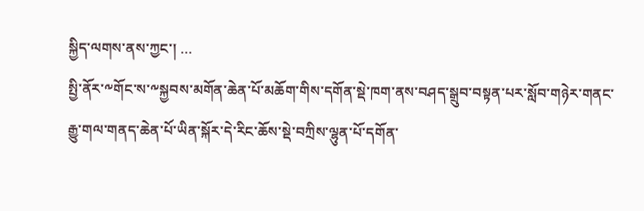སྐྱིད་ལགས་ནས་ཀྱང་། ...
སྤྱི་ནོར་༸གོང་ས་༸སྐྱབས་མགོན་ཆེན་པོ་མཆོག་གིས་དགོན་སྡེ་ཁག་ནས་བཤད་སྒྲུབ་བསྟན་པར་སློབ་གཉེར་གནང་རྒྱུ་གལ་གནད་ཆེན་པོ་ཡིན་སྐོར་དེ་རིང་ཆོས་སྡེ་བཀྲིས་ལྷུན་པོ་དགོན་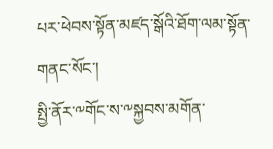པར་ཕེབས་སྟོན་མཛད་སྒོའི་ཐོག་ལམ་སྟོན་གནང་སོང་།
སྤྱི་ནོར་༸གོང་ས་༸སྐྱབས་མགོན་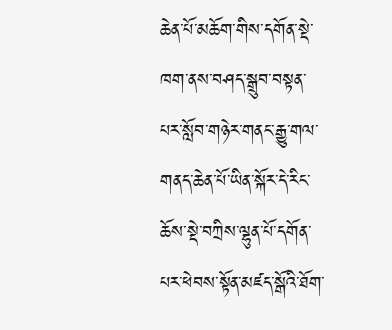ཆེན་པོ་མཆོག་གིས་དགོན་སྡེ་ཁག་ནས་བཤད་སྒྲུབ་བསྟན་པར་སློབ་གཉེར་གནང་རྒྱུ་གལ་གནད་ཆེན་པོ་ཡིན་སྐོར་དེ་རིང་ཆོས་སྡེ་བཀྲིས་ལྷུན་པོ་དགོན་པར་ཕེབས་སྟོན་མཛད་སྒོའི་ཐོག་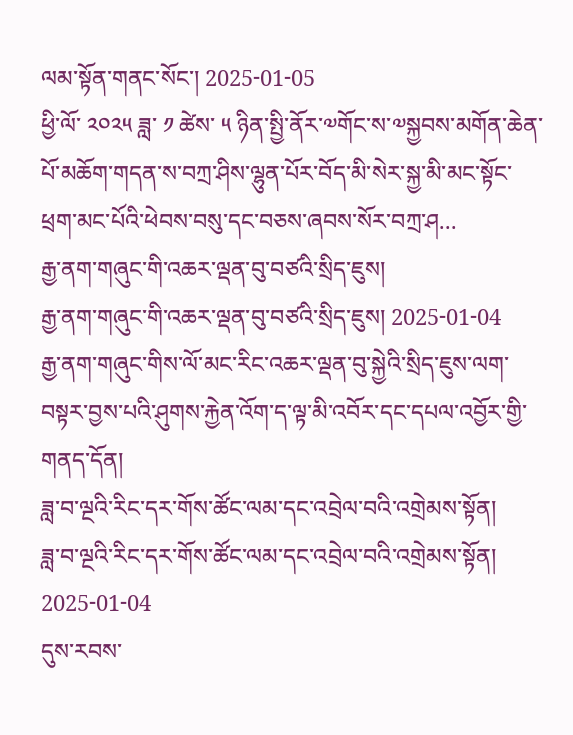ལམ་སྟོན་གནང་སོང་། 2025-01-05
ཕྱི་ལོ་ ༢༠༢༥ ཟླ་ ༡ ཚེས་ ༥ ཉིན་སྤྱི་ནོར་༧གོང་ས་༧སྐྱབས་མགོན་ཆེན་པོ་མཆོག་གདན་ས་བཀྲ་ཤིས་ལྷུན་པོར་བོད་མི་སེར་སྐྱ་མི་མང་སྟོང་ཕྲག་མང་པོའི་ཕེབས་བསུ་དང་བཅས་ཞབས་སོར་བཀྲ་ཤ...
རྒྱ་ནག་གཞུང་གི་འཆར་ལྡན་བུ་བཙའི་སྲིད་ཇུས།
རྒྱ་ནག་གཞུང་གི་འཆར་ལྡན་བུ་བཙའི་སྲིད་ཇུས། 2025-01-04
རྒྱ་ནག་གཞུང་གིས་ལོ་མང་རིང་འཆར་ལྡན་བུ་སྐྱེའི་སྲིད་ཇུས་ལག་བསྟར་བྱས་པའི་ཤུགས་རྐྱེན་འོག་ད་ལྟ་མི་འབོར་དང་དཔལ་འབྱོར་གྱི་གནད་དོན།
ཟླ་བ་ལྔའི་རིང་དར་གོས་ཚོང་ལམ་དང་འབྲེལ་བའི་འགྲེམས་སྟོན།
ཟླ་བ་ལྔའི་རིང་དར་གོས་ཚོང་ལམ་དང་འབྲེལ་བའི་འགྲེམས་སྟོན། 2025-01-04
དུས་རབས་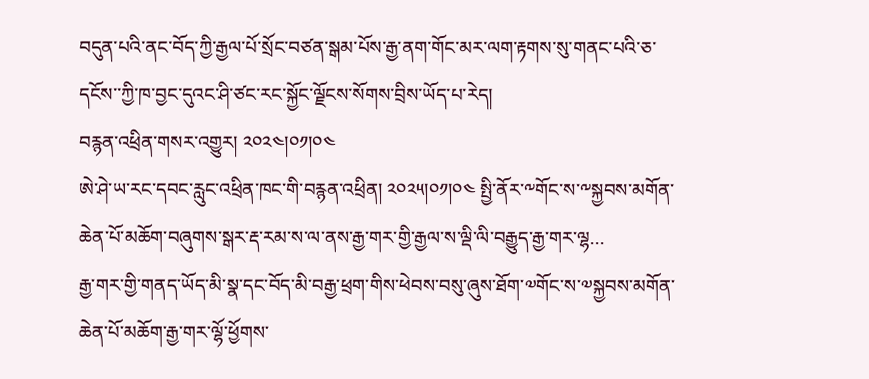བདུན་པའི་ནང་བོད་ཀྱི་རྒྱལ་པོ་སྲོང་བཙན་སྒམ་པོས་རྒྱ་ནག་གོང་མར་ལག་རྟགས་སུ་གནང་པའི་ཅ་དངོས་་ཀྱི་ཁ་བྱང་དུའང་ཤི་ཙང་རང་སྐྱོང་ལྗོངས་སོགས་བྲིས་ཡོད་པ་རེད།
བརྙན་འཕྲིན་གསར་འགྱུར། ༢༠༢༤།༠༡།༠༤
ཨེ་ཤེ་ཡ་རང་དབང་རླུང་འཕྲིན་ཁང་གི་བརྙན་འཕྲིན། ༢༠༢༥།༠༡།༠༤ སྤྱི་ནོར་༸གོང་ས་༸སྐྱབས་མགོན་ཆེན་པོ་མཆོག་བཞུགས་སྒར་རྡ་རམ་ས་ལ་ནས་རྒྱ་གར་གྱི་རྒྱལ་ས་ལྡི་ལི་བརྒྱུད་རྒྱ་གར་ལྷ...
རྒྱ་གར་གྱི་གནད་ཡོད་མི་སྣ་དང་བོད་མི་བརྒྱ་ཕྲག་གིས་ཕེབས་བསུ་ཞུས་ཐོག་༧གོང་ས་༧སྐྱབས་མགོན་ཆེན་པོ་མཆོག་རྒྱ་གར་ལྷོ་ཕྱོགས་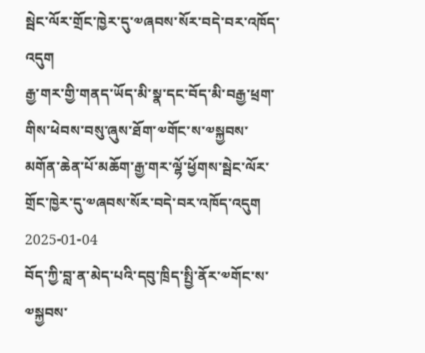སྦེང་ལོར་གྲོང་ཁྱེར་དུ་༧ཞབས་སོར་བདེ་བར་འཁོད་འདུག
རྒྱ་གར་གྱི་གནད་ཡོད་མི་སྣ་དང་བོད་མི་བརྒྱ་ཕྲག་གིས་ཕེབས་བསུ་ཞུས་ཐོག་༧གོང་ས་༧སྐྱབས་མགོན་ཆེན་པོ་མཆོག་རྒྱ་གར་ལྷོ་ཕྱོགས་སྦེང་ལོར་གྲོང་ཁྱེར་དུ་༧ཞབས་སོར་བདེ་བར་འཁོད་འདུག 2025-01-04
བོད་ཀྱི་བླ་ན་མེད་པའི་དབུ་ཁྲིད་སྤྱི་ནོར་༧གོང་ས་༧སྐྱབས་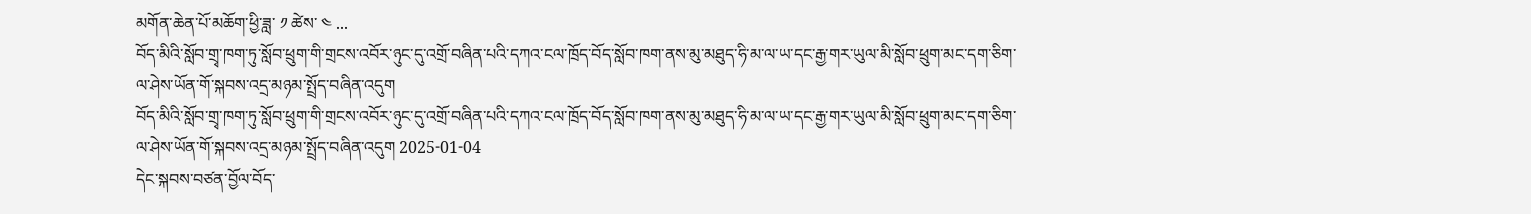མགོན་ཆེན་པོ་མཆོག་ཕྱི་ཟླ་ ༡ ཚེས་ ༤ ...
བོད་མིའི་སློབ་གྲྭ་ཁག་ཏུ་སློབ་ཕྲུག་གི་གྲངས་འབོར་ཉུང་དུ་འགྲོ་བཞིན་པའི་དཀའ་ངལ་ཁྲོད་བོད་སློབ་ཁག་ནས་མུ་མཐུད་ཧི་མ་ལ་ཡ་དང་རྒྱ་གར་ཡུལ་མི་སློབ་ཕྲུག་མང་དག་ཅིག་ལ་ཤེས་ཡོན་གོ་སྐབས་འདྲ་མཉམ་སྤྲོད་བཞིན་འདུག
བོད་མིའི་སློབ་གྲྭ་ཁག་ཏུ་སློབ་ཕྲུག་གི་གྲངས་འབོར་ཉུང་དུ་འགྲོ་བཞིན་པའི་དཀའ་ངལ་ཁྲོད་བོད་སློབ་ཁག་ནས་མུ་མཐུད་ཧི་མ་ལ་ཡ་དང་རྒྱ་གར་ཡུལ་མི་སློབ་ཕྲུག་མང་དག་ཅིག་ལ་ཤེས་ཡོན་གོ་སྐབས་འདྲ་མཉམ་སྤྲོད་བཞིན་འདུག 2025-01-04
དེང་སྐབས་བཙན་བྱོལ་བོད་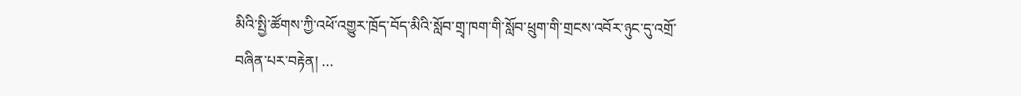མིའི་སྤྱི་ཚོགས་ཀྱི་འཕོ་འགྱུར་ཁྲོད་བོད་མིའི་སློབ་གྲྭ་ཁག་གི་སློབ་ཕྲུག་གི་གྲངས་འབོར་ཉུང་དུ་འགྲོ་བཞིན་པར་བརྟེན། ...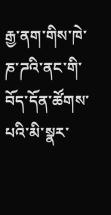རྒྱ་ནག་གིས་ཁེ་ཎ་ཌའི་ནང་གི་བོད་དོན་ཚོགས་པའི་མི་སྣར་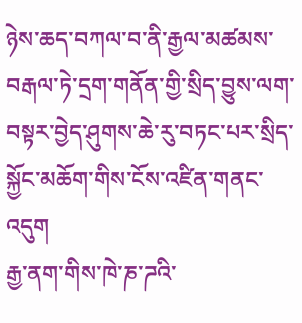ཉེས་ཆད་བཀལ་བ་ནི་རྒྱལ་མཚམས་བརྒལ་ཏེ་དྲག་གནོན་གྱི་སྲིད་བྱུས་ལག་བསྟར་བྱེད་ཤུགས་ཆེ་རུ་བཏང་པར་སྲིད་སྐྱོང་མཆོག་གིས་ངོས་འཛིན་གནང་འདུག
རྒྱ་ནག་གིས་ཁེ་ཎ་ཌའི་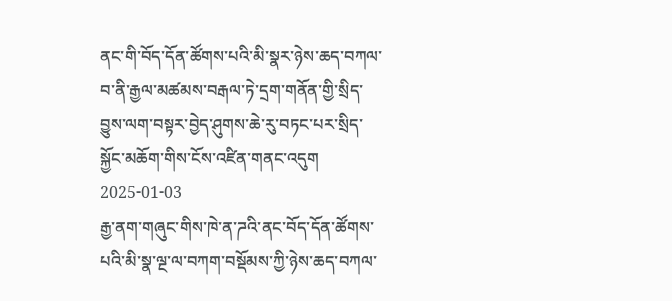ནང་གི་བོད་དོན་ཚོགས་པའི་མི་སྣར་ཉེས་ཆད་བཀལ་བ་ནི་རྒྱལ་མཚམས་བརྒལ་ཏེ་དྲག་གནོན་གྱི་སྲིད་བྱུས་ལག་བསྟར་བྱེད་ཤུགས་ཆེ་རུ་བཏང་པར་སྲིད་སྐྱོང་མཆོག་གིས་ངོས་འཛིན་གནང་འདུག 2025-01-03
རྒྱ་ནག་གཞུང་གིས་ཁེ་ན་ཌའི་ནང་བོད་དོན་ཚོགས་པའི་མི་སྣ་ལྔ་ལ་བཀག་བསྡོམས་ཀྱི་ཉེས་ཆད་བཀལ་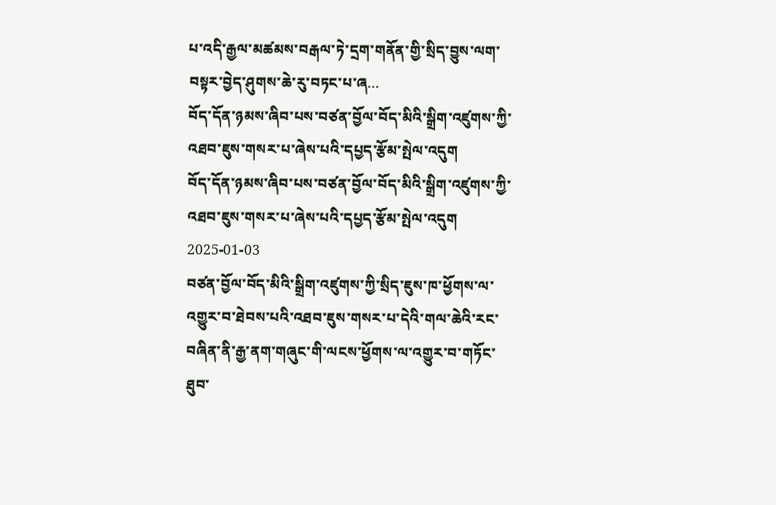པ་འདི་རྒྱལ་མཚམས་བརྒལ་ཏེ་དྲག་གནོན་གྱི་སྲིད་བྱུས་ལག་བསྟར་བྱེད་ཤུགས་ཆེ་རུ་བཏང་པ་ཞ...
བོད་དོན་ཉམས་ཞིབ་པས་བཙན་བྱོལ་བོད་མིའི་སྒྲིག་འཛུགས་ཀྱི་འཐབ་ཇུས་གསར་པ་ཞེས་པའི་དཔྱད་རྩོམ་སྤེལ་འདུག
བོད་དོན་ཉམས་ཞིབ་པས་བཙན་བྱོལ་བོད་མིའི་སྒྲིག་འཛུགས་ཀྱི་འཐབ་ཇུས་གསར་པ་ཞེས་པའི་དཔྱད་རྩོམ་སྤེལ་འདུག 2025-01-03
བཙན་བྱོལ་བོད་མིའི་སྒྲིག་འཛུགས་ཀྱི་སྲིད་ཇུས་ཁ་ཕྱོགས་ལ་འགྱུར་བ་ཐེབས་པའི་འཐབ་ཇུས་གསར་པ་དེའི་གལ་ཆེའི་རང་བཞིན་ནི་རྒྱ་ནག་གཞུང་གི་ལངས་ཕྱོགས་ལ་འགྱུར་བ་གཏོང་ཐུབ་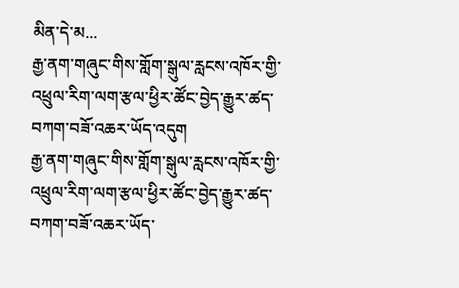མིན་དེ་མ...
རྒྱ་ནག་གཞུང་གིས་གློག་སྒུལ་རླངས་འཁོར་གྱི་འཕྲུལ་རིག་ལག་རྩལ་ཕྱིར་ཚོང་བྱེད་རྒྱུར་ཚད་བཀག་བཟོ་འཆར་ཡོད་འདུག
རྒྱ་ནག་གཞུང་གིས་གློག་སྒུལ་རླངས་འཁོར་གྱི་འཕྲུལ་རིག་ལག་རྩལ་ཕྱིར་ཚོང་བྱེད་རྒྱུར་ཚད་བཀག་བཟོ་འཆར་ཡོད་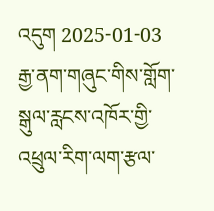འདུག 2025-01-03
རྒྱ་ནག་གཞུང་གིས་གློག་སྒུལ་རླངས་འཁོར་གྱི་འཕྲུལ་རིག་ལག་རྩལ་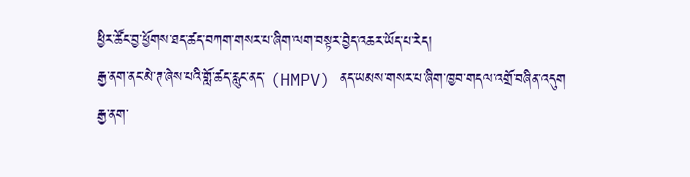ཕྱིར་ཚོང་བྱ་ཕྱོགས་ཐད་ཚད་བཀག་གསར་པ་ཞིག་ལག་བསྟར་བྱེད་འཆར་ཡོད་པ་རེད།
རྒྱ་ནག་ནང་མེ་ཊ་ཞེས་པའི་གློ་ཚད་རླུང་ནད་ (HMPV) ནད་ཡམས་གསར་པ་ཞིག་ཁྱབ་གདལ་འགྲོ་བཞིན་འདུག
རྒྱ་ནག་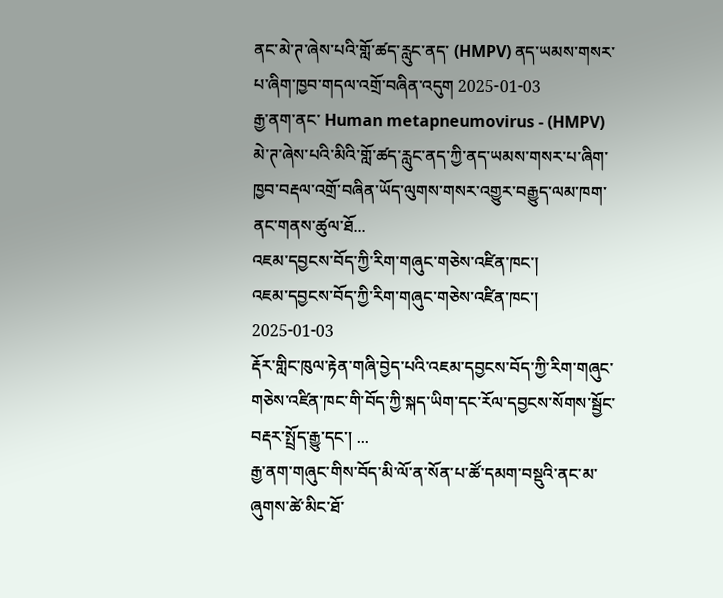ནང་མེ་ཊ་ཞེས་པའི་གློ་ཚད་རླུང་ནད་ (HMPV) ནད་ཡམས་གསར་པ་ཞིག་ཁྱབ་གདལ་འགྲོ་བཞིན་འདུག 2025-01-03
རྒྱ་ནག་ནང་ Human metapneumovirus - (HMPV) མེ་ཊ་ཞེས་པའི་མིའི་གློ་ཚད་རླུང་ནད་ཀྱི་ནད་ཡམས་གསར་པ་ཞིག་ཁྱབ་བརྡལ་འགྲོ་བཞིན་ཡོད་ལུགས་གསར་འགྱུར་བརྒྱུད་ལམ་ཁག་ནང་གནས་ཚུལ་ཐོ...
འཇམ་དབྱངས་བོད་ཀྱི་རིག་གཞུང་གཅེས་འཛིན་ཁང་།
འཇམ་དབྱངས་བོད་ཀྱི་རིག་གཞུང་གཅེས་འཛིན་ཁང་། 2025-01-03
རྡོར་གླིང་ཁུལ་རྟེན་གཞི་བྱེད་པའི་འཇམ་དབྱངས་བོད་ཀྱི་རིག་གཞུང་གཅེས་འཛིན་ཁང་གི་བོད་ཀྱི་སྐད་ཡིག་དང་རོལ་དབྱངས་སོགས་སྦྱོང་བརྡར་སྤྲོད་རྒྱུ་དང་། ...
རྒྱ་ནག་གཞུང་གིས་བོད་མི་ལོ་ན་སོན་པ་ཚོ་དམག་བསྡུའི་ནང་མ་ཞུགས་ཚེ་མིང་ཐོ་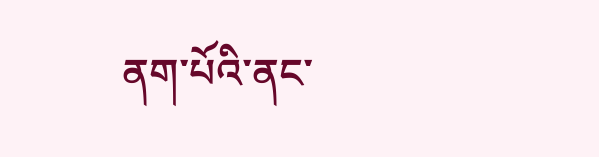ནག་པོའི་ནང་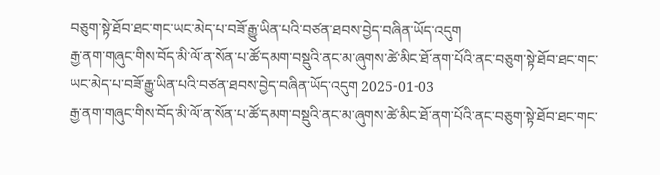བཅུག་སྟེ་ཐོབ་ཐང་གང་ཡང་མེད་པ་བཟོ་རྒྱུ་ཡིན་པའི་བཙན་ཐབས་བྱེད་བཞིན་ཡོད་འདུག
རྒྱ་ནག་གཞུང་གིས་བོད་མི་ལོ་ན་སོན་པ་ཚོ་དམག་བསྡུའི་ནང་མ་ཞུགས་ཚེ་མིང་ཐོ་ནག་པོའི་ནང་བཅུག་སྟེ་ཐོབ་ཐང་གང་ཡང་མེད་པ་བཟོ་རྒྱུ་ཡིན་པའི་བཙན་ཐབས་བྱེད་བཞིན་ཡོད་འདུག 2025-01-03
རྒྱ་ནག་གཞུང་གིས་བོད་མི་ལོ་ན་སོན་པ་ཚོ་དམག་བསྡུའི་ནང་མ་ཞུགས་ཚེ་མིང་ཐོ་ནག་པོའི་ནང་བཅུག་སྟེ་ཐོབ་ཐང་གང་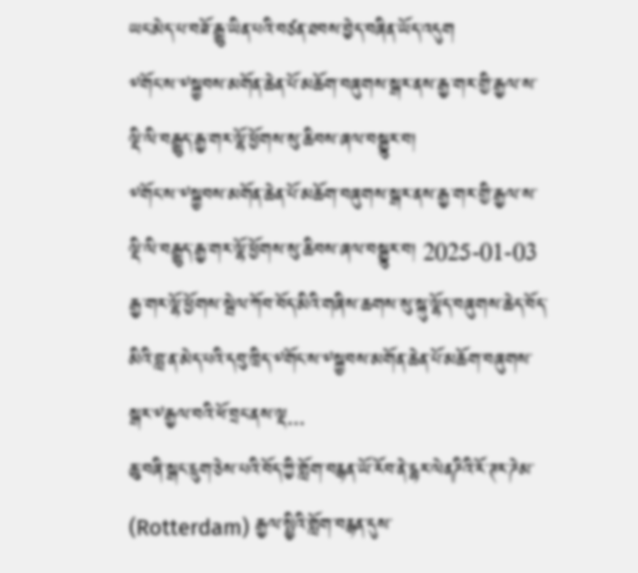ཡང་མེད་པ་བཟོ་རྒྱུ་ཡིན་པའི་བཙན་ཐབས་བྱེད་བཞིན་ཡོད་འདུག
༸གོང་ས་༸སྐྱབས་མགོན་ཆེན་པོ་མཆོག་བཞུགས་སྒར་ནས་རྒྱ་གར་གྱི་རྒྱལ་ས་ལྡི་ལི་བརྒྱུད་རྒྱ་གར་ལྷོ་ཕྱོགས་སུ་ཆིབས་ཞལ་བསྒྱུར་བ།
༸གོང་ས་༸སྐྱབས་མགོན་ཆེན་པོ་མཆོག་བཞུགས་སྒར་ནས་རྒྱ་གར་གྱི་རྒྱལ་ས་ལྡི་ལི་བརྒྱུད་རྒྱ་གར་ལྷོ་ཕྱོགས་སུ་ཆིབས་ཞལ་བསྒྱུར་བ། 2025-01-03
རྒྱ་གར་ལྷོ་ཕྱོགས་སྦེལ་ཀོབ་བོད་མིའི་གཞིས་ཆགས་སུ་སྐུ་ལྷོད་བཞུགས་ཆེད་བོད་མིའི་བླ་ན་མེད་པའི་དབུ་ཁྲིད་༸གོང་ས་༸སྐྱབས་མགོན་ཆེན་པོ་མཆོག་བཞུགས་སྒར་༸རྒྱལ་བའི་ཕོ་བྲང་ནས་ལྡ...
ཆུ་བཞི་སྒང་དྲུག་ཅེས་པའི་བོད་ཀྱི་གློག་བརྙན་ཡོ་རོབ་ནེ་དྷར་ལེནཌིའི་རོ་ཊར་ཌེམ་ (Rotterdam) རྒྱལ་སྤྱིའི་གློག་བརྙན་དུས་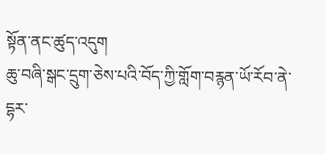སྟོན་ནང་ཚུད་འདུག
ཆུ་བཞི་སྒང་དྲུག་ཅེས་པའི་བོད་ཀྱི་གློག་བརྙན་ཡོ་རོབ་ནེ་དྷར་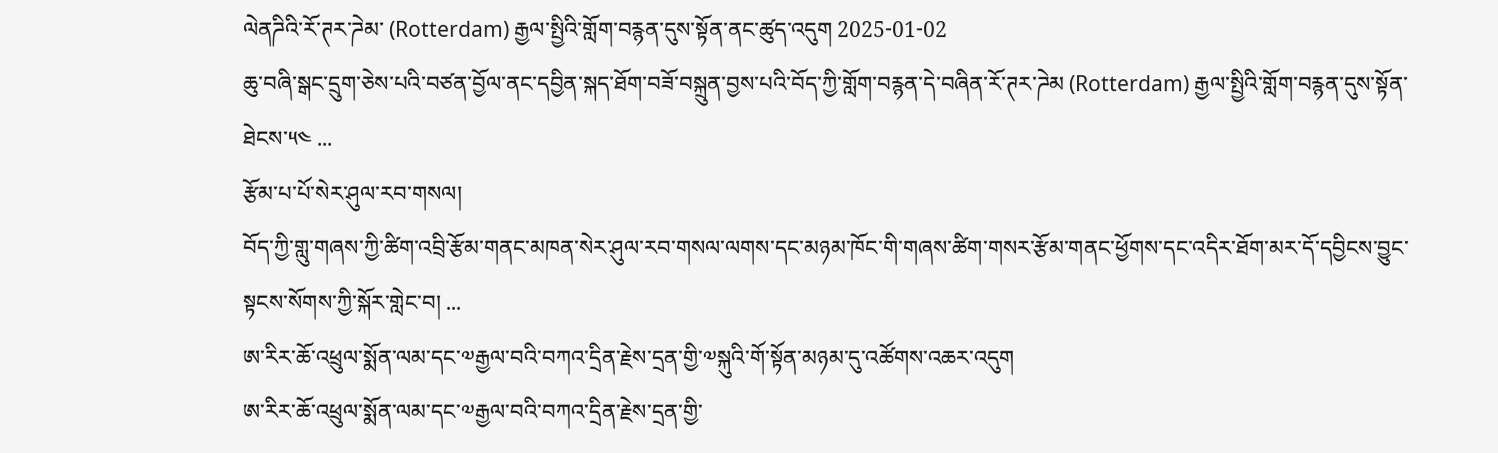ལེནཌིའི་རོ་ཊར་ཌེམ་ (Rotterdam) རྒྱལ་སྤྱིའི་གློག་བརྙན་དུས་སྟོན་ནང་ཚུད་འདུག 2025-01-02
ཆུ་བཞི་སྒང་དྲུག་ཅེས་པའི་བཙན་བྱོལ་ནང་དབྱིན་སྐད་ཐོག་བཟོ་བསྐྲུན་བྱས་པའི་བོད་ཀྱི་གློག་བརྙན་དེ་བཞིན་རོ་ཊར་ཌེམ (Rotterdam) རྒྱལ་སྤྱིའི་གློག་བརྙན་དུས་སྟོན་ཐེངས་༥༤ ...
རྩོམ་པ་པོ་སེར་ཤུལ་རབ་གསལ།
བོད་ཀྱི་གླུ་གཞས་ཀྱི་ཚིག་འབྲི་རྩོམ་གནང་མཁན་སེར་ཤུལ་རབ་གསལ་ལགས་དང་མཉམ་ཁོང་གི་གཞས་ཚིག་གསར་རྩོམ་གནང་ཕྱོགས་དང་འདིར་ཐོག་མར་དོ་དབྱིངས་བྱུང་སྟངས་སོགས་ཀྱི་སྐོར་གླེང་བ། ...
ཨ་རིར་ཆོ་འཕྲུལ་སྨོན་ལམ་དང་༧རྒྱལ་བའི་བཀའ་དྲིན་རྗེས་དྲན་གྱི་༧སྐུའི་གོ་སྟོན་མཉམ་དུ་འཚོགས་འཆར་འདུག
ཨ་རིར་ཆོ་འཕྲུལ་སྨོན་ལམ་དང་༧རྒྱལ་བའི་བཀའ་དྲིན་རྗེས་དྲན་གྱི་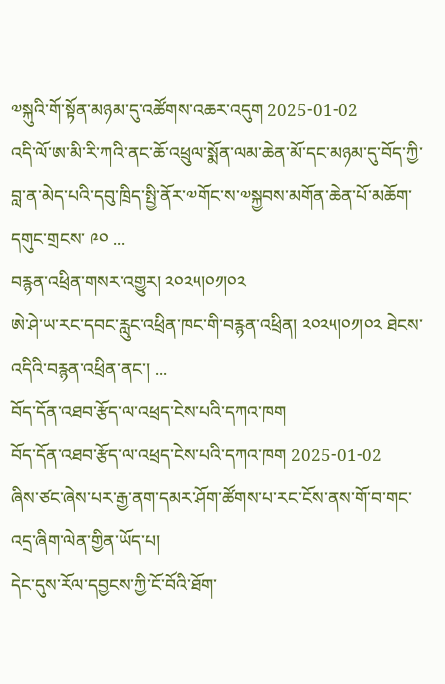༧སྐུའི་གོ་སྟོན་མཉམ་དུ་འཚོགས་འཆར་འདུག 2025-01-02
འདི་ལོ་ཨ་མི་རི་ཀའི་ནང་ཆོ་འཕྲུལ་སྨོན་ལམ་ཆེན་མོ་དང་མཉམ་དུ་བོད་ཀྱི་བླ་ན་མེད་པའི་དབུ་ཁྲིད་སྤྱི་ནོར་༧གོང་ས་༧སྐྱབས་མགོན་ཆེན་པོ་མཆོག་དགུང་གྲངས་ ༩༠ ...
བརྙན་འཕྲིན་གསར་འགྱུར། ༢༠༢༥།༠༡།༠༢
ཨེ་ཤེ་ཡ་རང་དབང་རླུང་འཕྲིན་ཁང་གི་བརྙན་འཕྲིན། ༢༠༢༥།༠༡།༠༢ ཐེངས་འདིའི་བརྙན་འཕྲིན་ནང་། ...
བོད་དོན་འཐབ་རྩོད་ལ་འཕྲད་ངེས་པའི་དཀའ་ཁག
བོད་དོན་འཐབ་རྩོད་ལ་འཕྲད་ངེས་པའི་དཀའ་ཁག 2025-01-02
ཞིས་ཙང་ཞེས་པར་རྒྱ་ནག་དམར་ཤོག་ཚོགས་པ་རང་ངོས་ནས་གོ་བ་གང་འདྲ་ཞིག་ལེན་གྱིན་ཡོད་པ།
དེང་དུས་རོལ་དབྱངས་ཀྱི་ངོ་བོའི་ཐོག་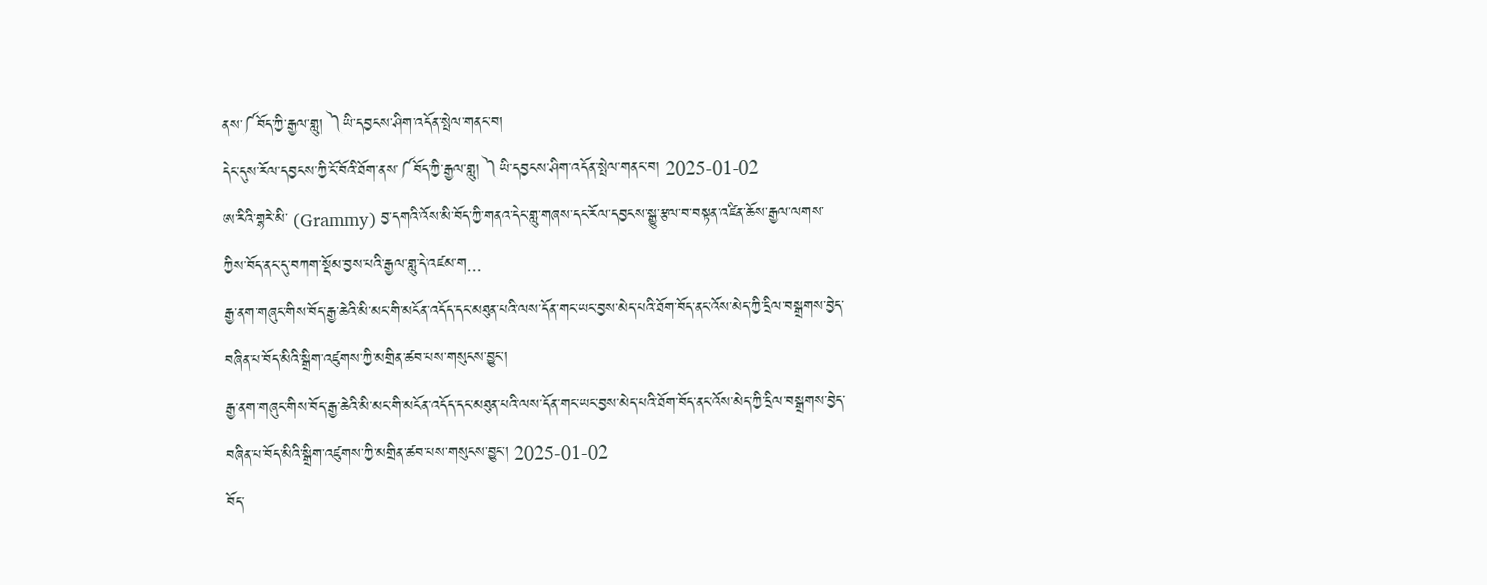ནས་༼བོད་ཀྱི་རྒྱལ་གླུ། ༽ཡི་དབྱངས་ཤིག་འདོན་སྤེལ་གནང་བ།
དེང་དུས་རོལ་དབྱངས་ཀྱི་ངོ་བོའི་ཐོག་ནས་༼བོད་ཀྱི་རྒྱལ་གླུ། ༽ཡི་དབྱངས་ཤིག་འདོན་སྤེལ་གནང་བ། 2025-01-02
ཨ་རིའི་གྷརེ་མི་ (Grammy) བྱ་དགའི་འོས་མི་བོད་ཀྱི་གནའ་དེང་གླུ་གཞས་དང་རོལ་དབྱངས་སྒྱུ་རྩལ་བ་བསྟན་འཛིན་ཆོས་རྒྱལ་ལགས་ཀྱིས་བོད་ནང་དུ་བཀག་སྡོམ་བྱས་པའི་རྒྱལ་གླུ་དེ་འཛམ་ག...
རྒྱ་ནག་གཞུང་གིས་བོད་རྒྱ་ཆེའི་མི་མང་གི་མངོན་འདོད་དང་མཐུན་པའི་ལས་དོན་གང་ཡང་བྱས་མེད་པའི་ཐོག་བོད་ནང་འོས་མེད་ཀྱི་དྲིལ་བསྒྲགས་བྱེད་བཞིན་པ་བོད་མིའི་སྒྲིག་འཛུགས་ཀྱི་མགྲིན་ཚབ་པས་གསུངས་བྱུང་།
རྒྱ་ནག་གཞུང་གིས་བོད་རྒྱ་ཆེའི་མི་མང་གི་མངོན་འདོད་དང་མཐུན་པའི་ལས་དོན་གང་ཡང་བྱས་མེད་པའི་ཐོག་བོད་ནང་འོས་མེད་ཀྱི་དྲིལ་བསྒྲགས་བྱེད་བཞིན་པ་བོད་མིའི་སྒྲིག་འཛུགས་ཀྱི་མགྲིན་ཚབ་པས་གསུངས་བྱུང་། 2025-01-02
བོད་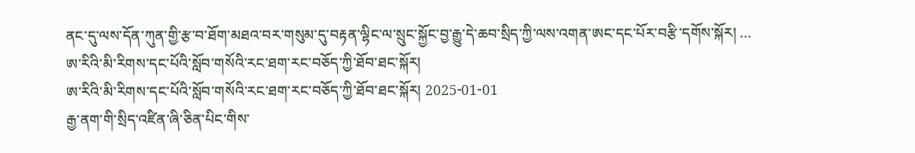ནང་དུ་ལས་དོན་ཀུན་གྱི་རྩ་བ་ཐོག་མཐའ་བར་གསུམ་དུ་བརྟན་ལྷིང་ལ་སྲུང་སྐྱོང་བྱ་རྒྱུ་དེ་ཆབ་སྲིད་ཀྱི་ལས་འགན་ཨང་དང་པོར་བརྩི་དགོས་སྐོར། ...
ཨ་རིའི་མི་རིགས་དང་པོའི་སློབ་གསོའི་རང་ཐག་རང་བཅོད་ཀྱི་ཐོབ་ཐང་སྐོར།
ཨ་རིའི་མི་རིགས་དང་པོའི་སློབ་གསོའི་རང་ཐག་རང་བཅོད་ཀྱི་ཐོབ་ཐང་སྐོར། 2025-01-01
རྒྱ་ནག་གི་སྲིད་འཛིན་ཞི་ཅིན་པིང་གིས་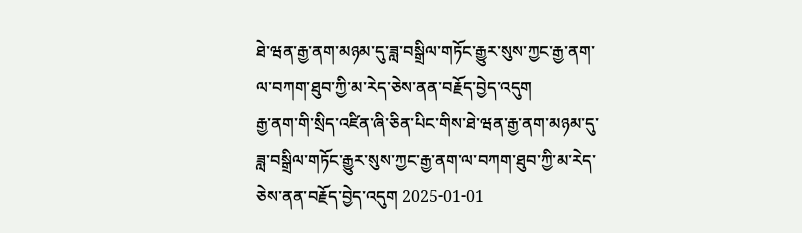ཐེ་ཝན་རྒྱ་ནག་མཉམ་དུ་ཟླ་བསྒྲིལ་གཏོང་རྒྱུར་སུས་ཀྱང་རྒྱ་ནག་ལ་བཀག་ཐུབ་ཀྱི་མ་རེད་ཅེས་ནན་བརྗོད་བྱེད་འདུག
རྒྱ་ནག་གི་སྲིད་འཛིན་ཞི་ཅིན་པིང་གིས་ཐེ་ཝན་རྒྱ་ནག་མཉམ་དུ་ཟླ་བསྒྲིལ་གཏོང་རྒྱུར་སུས་ཀྱང་རྒྱ་ནག་ལ་བཀག་ཐུབ་ཀྱི་མ་རེད་ཅེས་ནན་བརྗོད་བྱེད་འདུག 2025-01-01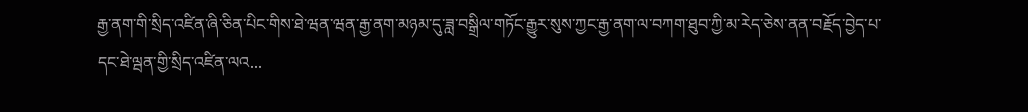རྒྱ་ནག་གི་སྲིད་འཛིན་ཞི་ཅིན་པིང་གིས་ཐེ་ཝན་ཝན་རྒྱ་ནག་མཉམ་དུ་ཟླ་བསྒྲིལ་གཏོང་རྒྱུར་སུས་ཀྱང་རྒྱ་ནག་ལ་བཀག་ཐུབ་ཀྱི་མ་རེད་ཅེས་ནན་བརྗོད་བྱེད་པ་དང་ཐེ་ལྦན་གྱི་སྲིད་འཛིན་ལའ...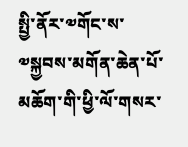སྤྱི་ནོར་༧གོང་ས་༧སྐྱབས་མགོན་ཆེན་པོ་མཆོག་གི་ཕྱི་ལོ་གསར་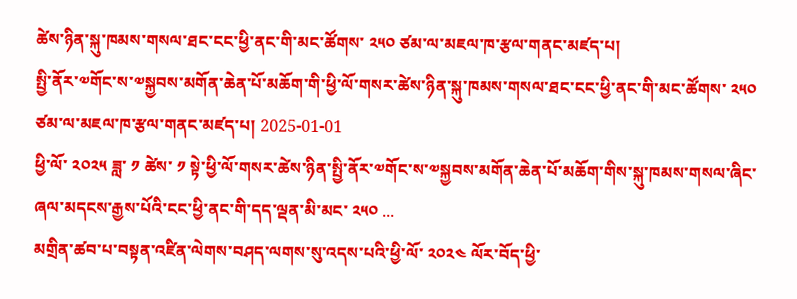ཚེས་ཉིན་སྐུ་ཁམས་གསལ་ཐང་ངང་ཕྱི་ནང་གི་མང་ཚོགས་ ༢༥༠ ཙམ་ལ་མཇལ་ཁ་རྩལ་གནང་མཛད་པ།
སྤྱི་ནོར་༧གོང་ས་༧སྐྱབས་མགོན་ཆེན་པོ་མཆོག་གི་ཕྱི་ལོ་གསར་ཚེས་ཉིན་སྐུ་ཁམས་གསལ་ཐང་ངང་ཕྱི་ནང་གི་མང་ཚོགས་ ༢༥༠ ཙམ་ལ་མཇལ་ཁ་རྩལ་གནང་མཛད་པ། 2025-01-01
ཕྱི་ལོ་ ༢༠༢༥ ཟླ་ ༡ ཚེས་ ༡ སྟེ་ཕྱི་ལོ་གསར་ཚེས་ཉིན་སྤྱི་ནོར་༧གོང་ས་༧སྐྱབས་མགོན་ཆེན་པོ་མཆོག་གིས་སྐུ་ཁམས་གསལ་ཞིང་ཞལ་མདངས་རྒྱས་པོའི་ངང་ཕྱི་ནང་གི་དད་ལྡན་མི་མང་ ༢༥༠ ...
མགྲིན་ཚབ་པ་བསྟན་འཛིན་ལེགས་བཤད་ལགས་སུ་འདས་པའི་ཕྱི་ལོ་ ༢༠༢༤ ལོར་བོད་ཕྱི་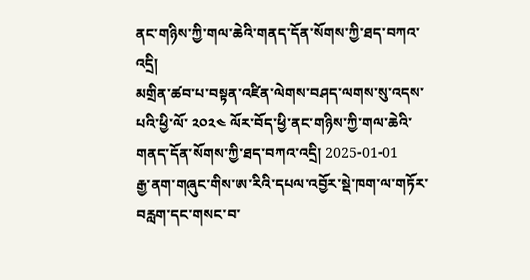ནང་གཉིས་ཀྱི་གལ་ཆེའི་གནད་དོན་སོགས་ཀྱི་ཐད་བཀའ་འདྲི།
མགྲིན་ཚབ་པ་བསྟན་འཛིན་ལེགས་བཤད་ལགས་སུ་འདས་པའི་ཕྱི་ལོ་ ༢༠༢༤ ལོར་བོད་ཕྱི་ནང་གཉིས་ཀྱི་གལ་ཆེའི་གནད་དོན་སོགས་ཀྱི་ཐད་བཀའ་འདྲི། 2025-01-01
རྒྱ་ནག་གཞུང་གིས་ཨ་རིའི་དཔལ་འབྱོར་སྡེ་ཁག་ལ་གཏོར་བརླག་དང་གསང་བ་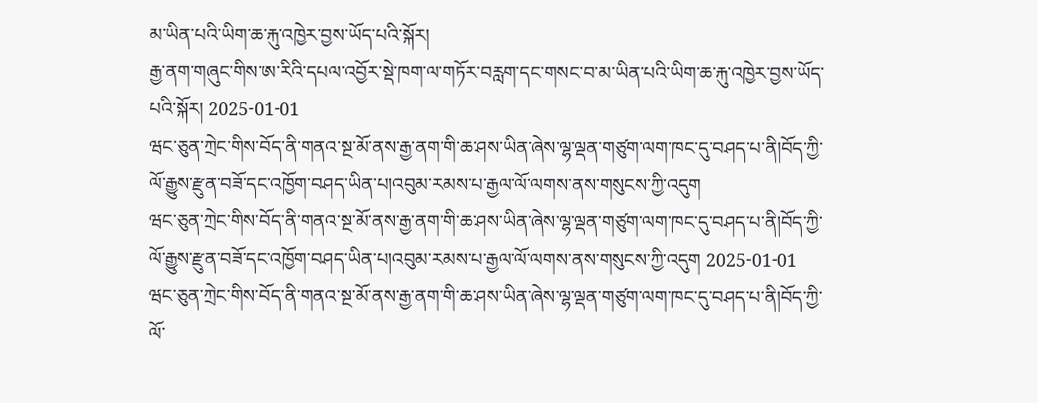མ་ཡིན་པའི་ཡིག་ཆ་རྐུ་འཁྱེར་བྱས་ཡོད་པའི་སྐོར།
རྒྱ་ནག་གཞུང་གིས་ཨ་རིའི་དཔལ་འབྱོར་སྡེ་ཁག་ལ་གཏོར་བརླག་དང་གསང་བ་མ་ཡིན་པའི་ཡིག་ཆ་རྐུ་འཁྱེར་བྱས་ཡོད་པའི་སྐོར། 2025-01-01
ཝང་ཅུན་ཀྲེང་གིས་བོད་ནི་གནའ་སྔ་མོ་ནས་རྒྱ་ནག་གི་ཆ་ཤས་ཡིན་ཞེས་ལྷ་ལྡན་གཙུག་ལག་ཁང་དུ་བཤད་པ་ནི།བོད་ཀྱི་ལོ་རྒྱུས་རྫུན་བཟོ་དང་འཁྱོག་བཤད་ཡིན་པ།འབུམ་རམས་པ་རྒྱལ་ལོ་ལགས་ནས་གསུངས་ཀྱི་འདུག
ཝང་ཅུན་ཀྲེང་གིས་བོད་ནི་གནའ་སྔ་མོ་ནས་རྒྱ་ནག་གི་ཆ་ཤས་ཡིན་ཞེས་ལྷ་ལྡན་གཙུག་ལག་ཁང་དུ་བཤད་པ་ནི།བོད་ཀྱི་ལོ་རྒྱུས་རྫུན་བཟོ་དང་འཁྱོག་བཤད་ཡིན་པ།འབུམ་རམས་པ་རྒྱལ་ལོ་ལགས་ནས་གསུངས་ཀྱི་འདུག 2025-01-01
ཝང་ཅུན་ཀྲེང་གིས་བོད་ནི་གནའ་སྔ་མོ་ནས་རྒྱ་ནག་གི་ཆ་ཤས་ཡིན་ཞེས་ལྷ་ལྡན་གཙུག་ལག་ཁང་དུ་བཤད་པ་ནི།བོད་ཀྱི་ལོ་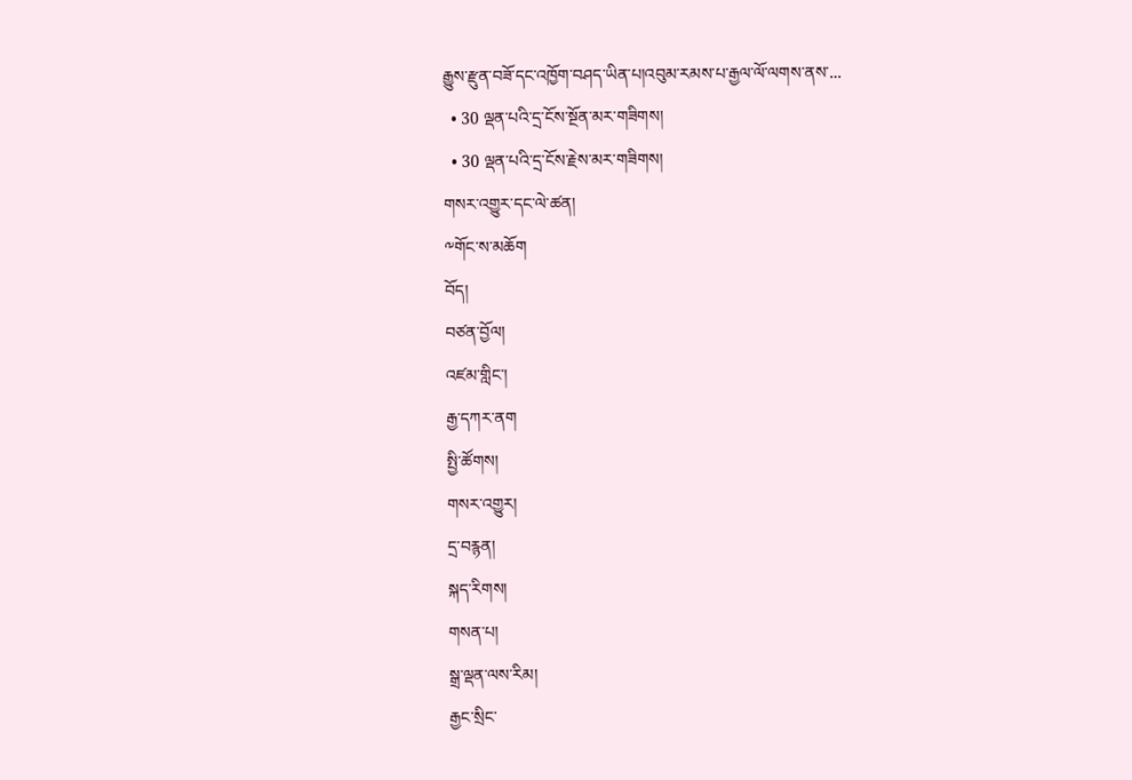རྒྱུས་རྫུན་བཟོ་དང་འཁྱོག་བཤད་ཡིན་པ།འབུམ་རམས་པ་རྒྱལ་ལོ་ལགས་ནས་...
  • 30 ལྡན་པའི་དྲ་ངོས་སྔོན་མར་གཟིགས།
  • 30 ལྡན་པའི་དྲ་ངོས་རྗེས་མར་གཟིགས།
གསར་འགྱུར་དང་ལེ་ཚན།
༸གོང་ས་མཆོག
བོད།
བཙན་བྱོལ།
འཛམ་གླིང་།
རྒྱ་དཀར་ནག
སྤྱི་ཚོགས།
གསར་འགྱུར།
དྲ་བརྙན།
སྐད་རིགས།
གསན་པ།
སྒྲ་ལྡན་ལས་རིམ།
རྒྱང་སྲིང་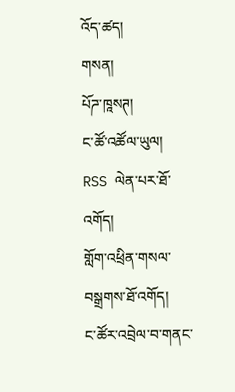འོད་ཚད།
གསན།
པོཌ་ཁཱསཊ།
ང་ཚོ་འཚོལ་ཡུལ།
RSS ལེན་པར་ཐོ་འགོད།
གློག་འཕྲིན་གསལ་བསྒྲགས་ཐོ་འགོད།
ང་ཚོར་འབྲེལ་བ་གནང་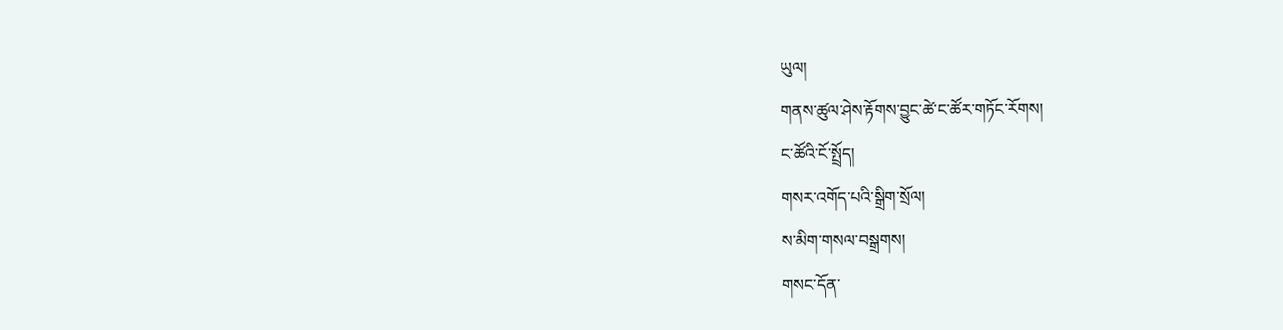ཡུལ།
གནས་ཚུལ་ཤེས་རྟོགས་བྱུང་ཚེ་ང་ཚོར་གཏོང་རོགས།
ང་ཚོའི་ངོ་སྤྲོད།
གསར་འགོད་པའི་སྒྲིག་སྲོལ།
ས་མིག་གསལ་བསྒྲགས།
གསང་དོན་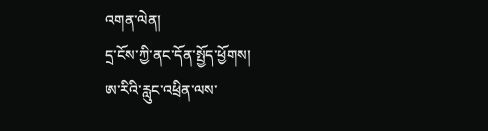འགན་ལེན།
དྲ་ངོས་ཀྱི་ནང་དོན་སྤྱོད་ཕྱོགས།
ཨ་རིའི་རླུང་འཕྲིན་ལས་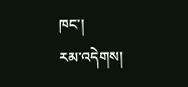ཁང་།
རམ་འདེགས།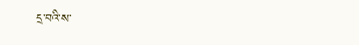དྲ་བའི་ས་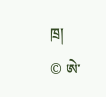ཁྲ།
© ཨེ་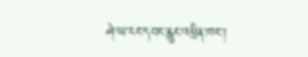ཤེ་ཡ་རང་དབང་རླུང་འཕྲིན་ཁང་།